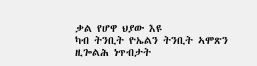ቃል የሆዋ ህያው እዩ
ካብ ትንቢት ዮኤልን ትንቢት ኣሞጽን ዚጐልሕ ነጥብታት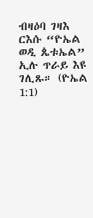ብዛዕባ ገዛእ ርእሱ “ዮኤል ወዲ ጴቱኤል” ኢሉ ጥራይ እዩ ገሊጹ። (ዮኤል 1:1)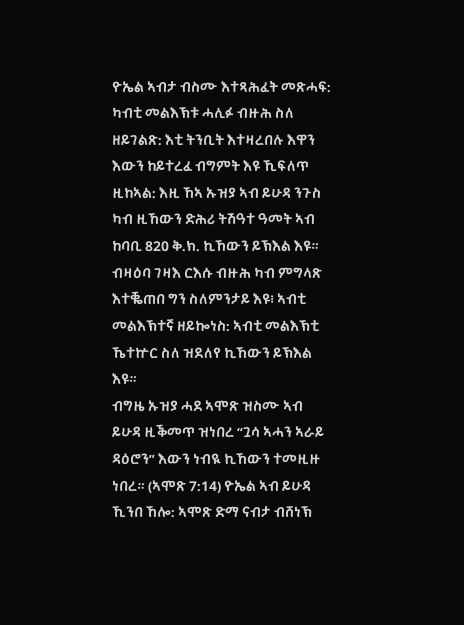ዮኤል ኣብታ ብስሙ እተጻሕፈት መጽሓፍ: ካብቲ መልእኽቱ ሓሊፉ ብዙሕ ስለ ዘይገልጽ: እቲ ትንቢት እተዛረበሉ እዋን እውን ከይተረፈ ብግምት እዩ ኺፍለጥ ዚከኣል: እዚ ኸኣ ኡዝያ ኣብ ይሁዳ ንጉስ ካብ ዚኸውን ድሕሪ ትሽዓተ ዓመት ኣብ ከባቢ 820 ቅ.ክ. ኪኸውን ይኽእል እዩ። ብዛዕባ ገዛእ ርእሱ ብዙሕ ካብ ምግላጽ እተቘጠበ ግን ስለምንታይ እዩ፧ ኣብቲ መልእኽተኛ ዘይኰነስ: ኣብቲ መልእኽቲ ኼተኵር ስለ ዝደለየ ኪኸውን ይኽእል እዩ።
ብግዜ ኡዝያ ሓደ ኣሞጽ ዝስሙ ኣብ ይሁዳ ዚቕመጥ ዝነበረ “ጓሳ ኣሓን ኣራይ ዳዕሮን” እውን ነብዪ ኪኸውን ተመዚዙ ነበረ። (ኣሞጽ 7:14) ዮኤል ኣብ ይሁዳ ኺንበ ኸሎ: ኣሞጽ ድማ ናብታ ብሸነኽ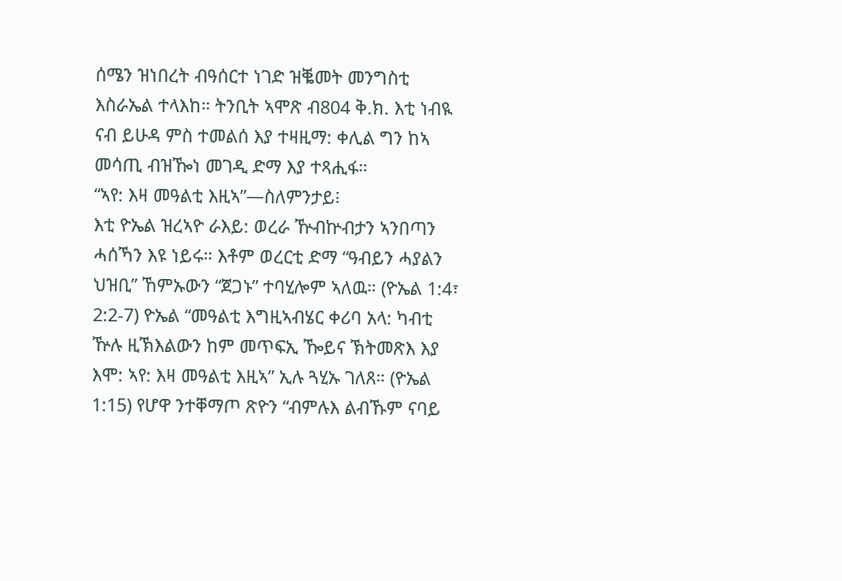ሰሜን ዝነበረት ብዓሰርተ ነገድ ዝቘመት መንግስቲ እስራኤል ተላእከ። ትንቢት ኣሞጽ ብ804 ቅ.ክ. እቲ ነብዪ ናብ ይሁዳ ምስ ተመልሰ እያ ተዛዚማ: ቀሊል ግን ከኣ መሳጢ ብዝዀነ መገዲ ድማ እያ ተጻሒፋ።
“ኣየ: እዛ መዓልቲ እዚኣ”—ስለምንታይ፧
እቲ ዮኤል ዝረኣዮ ራእይ: ወረራ ዅብኵብታን ኣንበጣን ሓሰኻን እዩ ነይሩ። እቶም ወረርቲ ድማ “ዓብይን ሓያልን ህዝቢ” ኸምኡውን “ጀጋኑ” ተባሂሎም ኣለዉ። (ዮኤል 1:4፣ 2:2-7) ዮኤል “መዓልቲ እግዚኣብሄር ቀሪባ አላ: ካብቲ ዅሉ ዚኽእልውን ከም መጥፍኢ ዀይና ኽትመጽእ እያ እሞ: ኣየ: እዛ መዓልቲ እዚኣ” ኢሉ ጓሂኡ ገለጸ። (ዮኤል 1:15) የሆዋ ንተቐማጦ ጽዮን “ብምሉእ ልብኹም ናባይ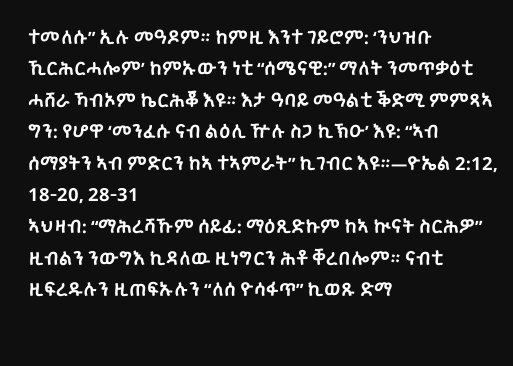ተመለሱ” ኢሉ መዓዶም። ከምዚ እንተ ገይሮም: ‘ንህዝቡ ኺርሕርሓሎም’ ከምኡውን ነቲ “ሰሜናዊ:” ማለት ንመጥቃዕቲ ሓሸራ ኻብኦም ኬርሕቖ እዩ። እታ ዓባይ መዓልቲ ቕድሚ ምምጻኣ ግን: የሆዋ ‘መንፈሱ ናብ ልዕሊ ዅሉ ስጋ ኪኽዑ’ እዩ: “ኣብ ሰማያትን ኣብ ምድርን ከኣ ተኣምራት” ኪገብር እዩ።—ዮኤል 2:12, 18-20, 28-31
ኣህዛብ: “ማሕረሻኹም ሰይፊ: ማዕጺድኩም ከኣ ኲናት ስርሕዎ” ዚብልን ንውግእ ኪዳለዉ ዚነግርን ሕቶ ቐረበሎም። ናብቲ ዚፍረዱሉን ዚጠፍኡሉን “ለሰ ዮሳፋጥ” ኪወጹ ድማ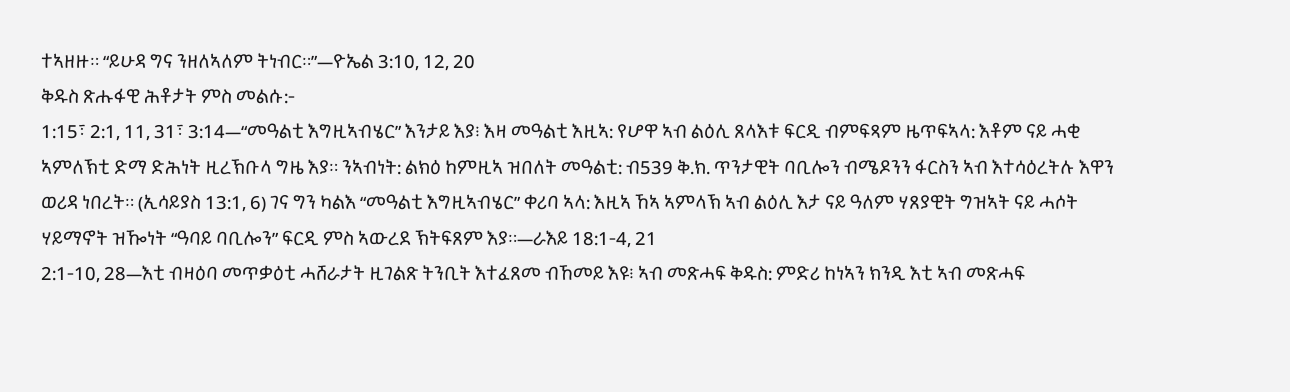ተኣዘዙ። “ይሁዳ ግና ንዘለኣለም ትነብር።”—ዮኤል 3:10, 12, 20
ቅዱስ ጽሑፋዊ ሕቶታት ምስ መልሱ:-
1:15፣ 2:1, 11, 31፣ 3:14—“መዓልቲ እግዚኣብሄር” እንታይ እያ፧ እዛ መዓልቲ እዚኣ: የሆዋ ኣብ ልዕሊ ጸላእቱ ፍርዲ ብምፍጻም ዜጥፍኣላ: እቶም ናይ ሓቂ ኣምለኽቲ ድማ ድሕነት ዚረኽቡላ ግዜ እያ። ንኣብነት: ልክዕ ከምዚኣ ዝበለት መዓልቲ: ብ539 ቅ.ክ. ጥንታዊት ባቢሎን ብሜዶንን ፋርስን ኣብ እተሳዕረትሉ እዋን ወሪዳ ነበረት። (ኢሳይያስ 13:1, 6) ገና ግን ካልእ “መዓልቲ እግዚኣብሄር” ቀሪባ ኣላ: እዚኣ ኸኣ ኣምላኽ ኣብ ልዕሊ እታ ናይ ዓለም ሃጸያዊት ግዝኣት ናይ ሓሶት ሃይማኖት ዝዀነት “ዓባይ ባቢሎን” ፍርዲ ምስ ኣውረደ ኽትፍጸም እያ።—ራእይ 18:1-4, 21
2:1-10, 28—እቲ ብዛዕባ መጥቃዕቲ ሓሸራታት ዚገልጽ ትንቢት እተፈጸመ ብኸመይ እዩ፧ ኣብ መጽሓፍ ቅዱስ: ምድሪ ከነኣን ክንዲ እቲ ኣብ መጽሓፍ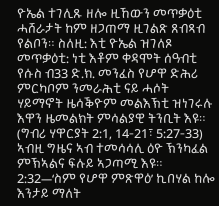ዮኤል ተገሊጹ ዘሎ ዚኸውን መጥቃዕቲ ሓሸራታት ከም ዘጋጠማ ዚገልጽ ጸብጻብ የልቦን። ስለዚ: እቲ ዮኤል ዝገለጾ መጥቃዕቲ: ነቲ እቶም ቀዳሞት ሰዓብቲ የሱስ ብ33 ድ.ክ. መንፈስ የሆዋ ድሕሪ ምርካቦም ንመራሕቲ ናይ ሓሶት ሃይማኖት ዜሳቕዮም መልእኽቲ ዝነገሩሉ እዋን ዜመልክት ምሳልያዊ ትንቢት እዩ። (ግብሪ ሃዋርያት 2:1, 14-21፣ 5:27-33) ኣብዚ ግዜና ኣብ ተመሳሳሊ ዕዮ ኽንካፈል ምኽኣልና ፍሉይ ኣጋጣሚ እዩ።
2:32—‘ስም የሆዋ ምጽዋዕ’ ኪበሃል ከሎ እንታይ ማለት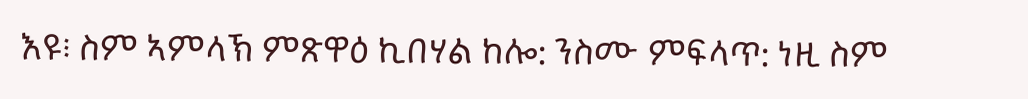እዩ፧ ስም ኣምላኽ ምጽዋዕ ኪበሃል ከሎ: ንስሙ ምፍላጥ: ነዚ ስም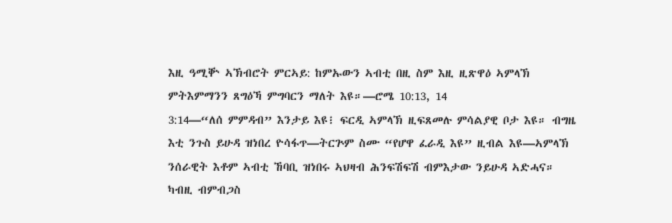እዚ ዓሚቝ ኣኽብሮት ምርኣይ: ከምኡውን ኣብቲ በዚ ስም እዚ ዚጽዋዕ ኣምላኽ ምትእምማንን ጸግዕኻ ምግባርን ማለት እዩ።—ሮሜ 10:13, 14
3:14—“ለሰ ምምዳብ” እንታይ እዩ፧ ፍርዲ ኣምላኽ ዚፍጸመሉ ምሳልያዊ ቦታ እዩ። ብግዜ እቲ ንጉስ ይሁዳ ዝነበረ ዮሳፋጥ—ትርጕም ስሙ “የሆዋ ፈራዲ እዩ” ዚብል እዩ—ኣምላኽ ንሰራዊት እቶም ኣብቲ ኸባቢ ዝነበሩ ኣህዛብ ሕንፍሽፍሽ ብምእታው ንይሁዳ ኣድሓና። ካብዚ ብምብጋስ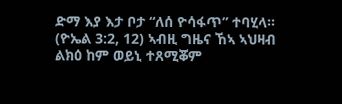ድማ እያ እታ ቦታ “ለሰ ዮሳፋጥ” ተባሂላ። (ዮኤል 3:2, 12) ኣብዚ ግዜና ኸኣ ኣህዛብ ልክዕ ከም ወይኒ ተጸሚቖም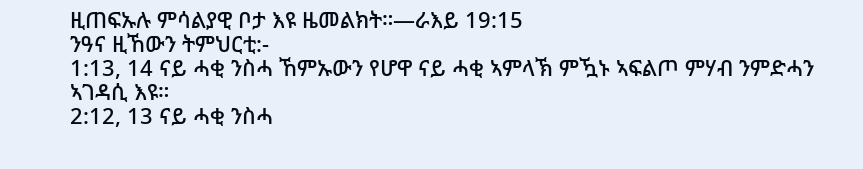ዚጠፍኡሉ ምሳልያዊ ቦታ እዩ ዜመልክት።—ራእይ 19:15
ንዓና ዚኸውን ትምህርቲ:-
1:13, 14 ናይ ሓቂ ንስሓ ኸምኡውን የሆዋ ናይ ሓቂ ኣምላኽ ምዃኑ ኣፍልጦ ምሃብ ንምድሓን ኣገዳሲ እዩ።
2:12, 13 ናይ ሓቂ ንስሓ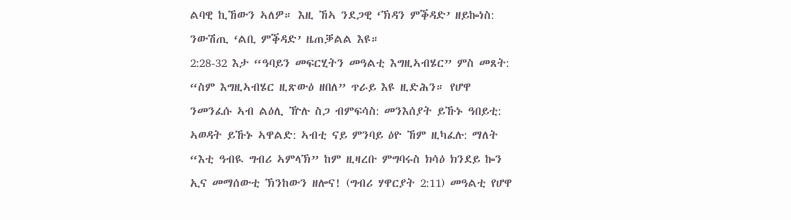ልባዊ ኪኸውን ኣለዎ። እዚ ኸኣ ንደጋዊ ‘ኽዳን ምቕዳድ’ ዘይኰነስ: ንውሽጢ ‘ልቢ ምቕዳድ’ ዜጠቓልል እዩ።
2:28-32 እታ “ዓባይን መፍርሂትን መዓልቲ እግዚኣብሄር” ምስ መጸት: “ስም እግዚኣብሄር ዚጽውዕ ዘበለ” ጥራይ እዩ ዚድሕን። የሆዋ ንመንፈሱ ኣብ ልዕሊ ዅሉ ስጋ ብምፍሳስ: መንእሰያት ይኹኑ ዓበይቲ: ኣወዳት ይኹኑ ኣዋልድ: ኣብቲ ናይ ምንባይ ዕዮ ኸም ዚካፈሉ: ማለት “እቲ ዓብዪ ግብሪ ኣምላኽ” ከም ዚዛረቡ ምግባሩስ ክሳዕ ክንደይ ኰን ኢና መማሰውቲ ኽንከውን ዘሎና! (ግብሪ ሃዋርያት 2:11) መዓልቲ የሆዋ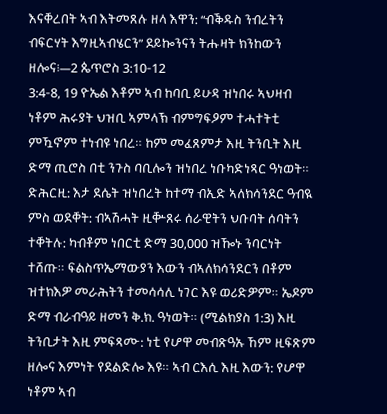እናቐረበት ኣብ እትመጸሉ ዘላ እዋን: “ብቕዱስ ንብረትን ብፍርሃት እግዚኣብሄርን” ደይኰንናን ትሑዛት ክንከውን ዘሎና፧—2 ጴጥሮስ 3:10-12
3:4-8, 19 ዮኤል እቶም ኣብ ከባቢ ይሁዳ ዝነበሩ ኣህዛብ ነቶም ሕሩያት ህዝቢ ኣምላኽ ብምግፍዖም ተሓተትቲ ምዃኖም ተነብዩ ነበረ። ከም መፈጸምታ እዚ ትንቢት እዚ ድማ ጢሮስ በቲ ንጉስ ባቢሎን ዝነበረ ነቡካድነጻር ዓነወት። ድሕርዚ: እታ ደሴት ዝነበረት ከተማ ብኢድ ኣለክሳንደር ዓብዪ ምስ ወደቐት: ብኣሽሓት ዚቝጸሩ ሰራዊትን ህቡባት ሰባትን ተቐትሉ: ካብቶም ነበርቲ ድማ 30,000 ዝዀኑ ንባርነት ተሸጡ። ፍልስጥኤማውያን እውን ብኣለክሳንደርን በቶም ዝተክእዎ መራሕትን ተመሳሳሊ ነገር እዩ ወሪድዎም። ኤዶም ድማ ብራብዓይ ዘመን ቅ.ክ. ዓነወት። (ሚልክያስ 1:3) እዚ ትንቢታት እዚ ምፍጻሙ: ነቲ የሆዋ መብጽዓኡ ኸም ዚፍጽም ዘሎና እምነት የደልድሎ እዩ። ኣብ ርእሲ እዚ እውን: የሆዋ ነቶም ኣብ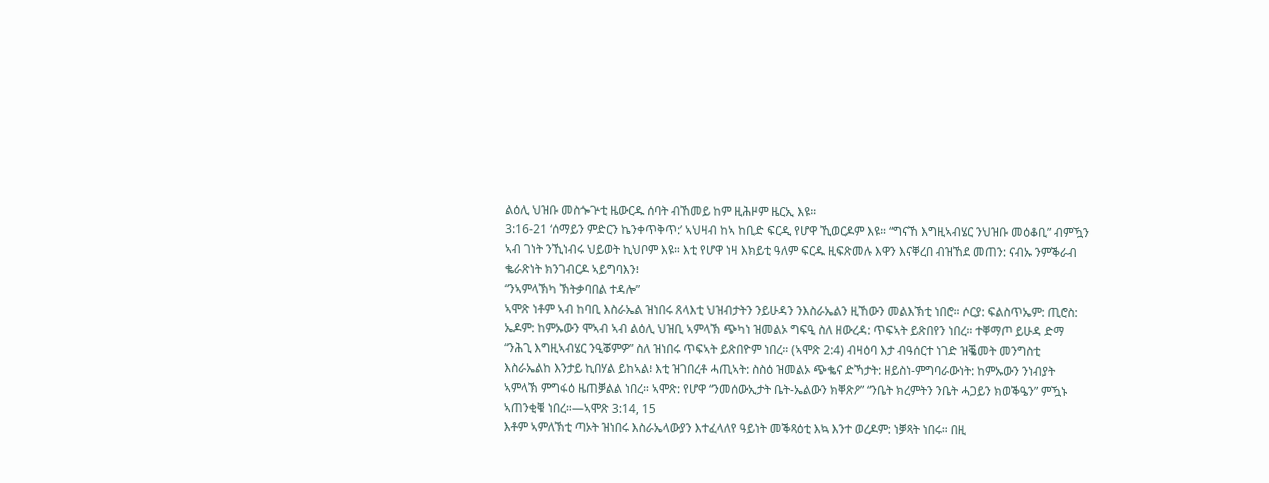ልዕሊ ህዝቡ መስጐጕቲ ዜውርዱ ሰባት ብኸመይ ከም ዚሕዞም ዜርኢ እዩ።
3:16-21 ‘ሰማይን ምድርን ኬንቀጥቅጥ:’ ኣህዛብ ከኣ ከቢድ ፍርዲ የሆዋ ኺወርዶም እዩ። “ግናኸ እግዚኣብሄር ንህዝቡ መዕቆቢ” ብምዃን ኣብ ገነት ንኺነብሩ ህይወት ኪህቦም እዩ። እቲ የሆዋ ነዛ እክይቲ ዓለም ፍርዱ ዚፍጽመሉ እዋን እናቐረበ ብዝኸደ መጠን: ናብኡ ንምቕራብ ቈራጽነት ክንገብርዶ ኣይግባእን፧
“ንኣምላኽካ ኽትቃባበል ተዳሎ”
ኣሞጽ ነቶም ኣብ ከባቢ እስራኤል ዝነበሩ ጸላእቲ ህዝብታትን ንይሁዳን ንእስራኤልን ዚኸውን መልእኽቲ ነበሮ። ሶርያ: ፍልስጥኤም: ጢሮስ: ኤዶም: ከምኡውን ሞኣብ ኣብ ልዕሊ ህዝቢ ኣምላኽ ጭካነ ዝመልኦ ግፍዒ ስለ ዘውረዳ: ጥፍኣት ይጽበየን ነበረ። ተቐማጦ ይሁዳ ድማ “ንሕጊ እግዚኣብሄር ንዒቖምዎ” ስለ ዝነበሩ ጥፍኣት ይጽበዮም ነበረ። (ኣሞጽ 2:4) ብዛዕባ እታ ብዓሰርተ ነገድ ዝቘመት መንግስቲ እስራኤልከ እንታይ ኪበሃል ይከኣል፧ እቲ ዝገበረቶ ሓጢኣት: ስስዕ ዝመልኦ ጭቈና ድኻታት: ዘይስነ-ምግባራውነት: ከምኡውን ንነብያት ኣምላኽ ምግፋዕ ዜጠቓልል ነበረ። ኣሞጽ: የሆዋ “ንመሰውኢታት ቤት-ኤልውን ክቐጽዖ” “ንቤት ክረምትን ንቤት ሓጋይን ክወቕዔን” ምዃኑ ኣጠንቂቑ ነበረ።—ኣሞጽ 3:14, 15
እቶም ኣምለኽቲ ጣኦት ዝነበሩ እስራኤላውያን እተፈላለየ ዓይነት መቕጻዕቲ እኳ እንተ ወረዶም: ነቓጻት ነበሩ። በዚ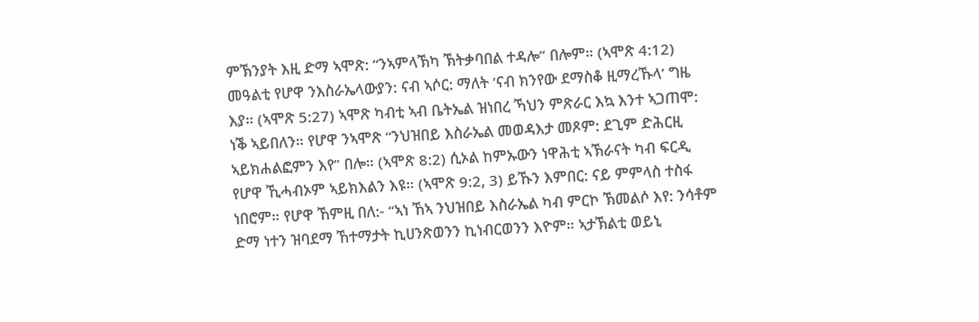ምኽንያት እዚ ድማ ኣሞጽ: “ንኣምላኽካ ኽትቃባበል ተዳሎ” በሎም። (ኣሞጽ 4:12) መዓልቲ የሆዋ ንእስራኤላውያን: ናብ ኣሶር: ማለት ‘ናብ ክንየው ደማስቆ ዚማረኹላ’ ግዜ እያ። (ኣሞጽ 5:27) ኣሞጽ ካብቲ ኣብ ቤትኤል ዝነበረ ኻህን ምጽራር እኳ እንተ ኣጋጠሞ: ነቕ ኣይበለን። የሆዋ ንኣሞጽ “ንህዝበይ እስራኤል መወዳእታ መጾም: ደጊም ድሕርዚ ኣይክሐልፎምን እየ” በሎ። (ኣሞጽ 8:2) ሲኦል ከምኡውን ነዋሕቲ ኣኽራናት ካብ ፍርዲ የሆዋ ኺሓብኦም ኣይክእልን እዩ። (ኣሞጽ 9:2, 3) ይኹን እምበር: ናይ ምምላስ ተስፋ ነበሮም። የሆዋ ኸምዚ በለ:- “ኣነ ኸኣ ንህዝበይ እስራኤል ካብ ምርኮ ኽመልሶ እየ: ንሳቶም ድማ ነተን ዝባደማ ኸተማታት ኪሀንጽወንን ኪነብርወንን እዮም። ኣታኽልቲ ወይኒ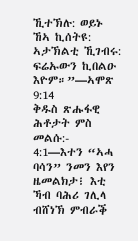ኺተኽሉ: ወይኑ ኸኣ ኪሰትዩ: ኣታኽልቲ ኺገብሩ: ፍሬኡውን ኪበልዑ እዮም።”—ኣሞጽ 9:14
ቅዱስ ጽሑፋዊ ሕቶታት ምስ መልሱ:-
4:1—እተን “ኣሓ ባሳን” ንመን እየን ዜመልክታ፧ እቲ ኻብ ባሕሪ ገሊላ ብሸነኽ ምብራቕ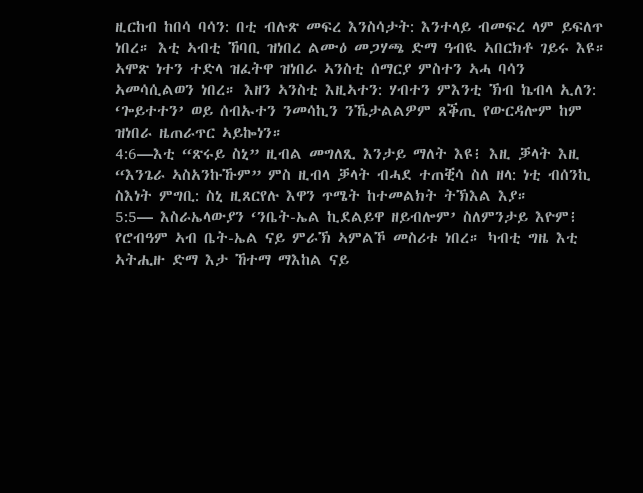ዚርከብ ከበሳ ባሳን: በቲ ብሉጽ መፍረ እንስሳታት: እንተላይ ብመፍረ ላም ይፍለጥ ነበረ። እቲ ኣብቲ ኸባቢ ዝነበረ ልሙዕ መጋሃጫ ድማ ዓብዪ ኣበርክቶ ገይሩ እዩ። ኣሞጽ ነተን ተድላ ዝፈትዋ ዝነበራ ኣንስቲ ሰማርያ ምስተን ኣሓ ባሳን ኣመሳሲልወን ነበረ። እዘን ኣንስቲ እዚኣተን: ሃብተን ምእንቲ ኽብ ኬብላ ኢለን: ‘ጐይተተን’ ወይ ሰብኡተን ንመሳኪን ንኼታልልዎም ጸቕጢ የውርዳሎም ከም ዝነበራ ዜጠራጥር ኣይኰነን።
4:6—እቲ “ጽሩይ ስኒ” ዚብል መግለጺ እንታይ ማለት እዩ፧ እዚ ቓላት እዚ “እንጌራ ኣስአንኩኹም” ምስ ዚብላ ቓላት ብሓደ ተጠቒሳ ስለ ዘላ: ነቲ ብሰንኪ ስእነት ምግቢ: ስኒ ዚጸርየሉ እዋን ጥሜት ከተመልክት ትኽእል እያ።
5:5— እስራኤላውያን ‘ንቤት-ኤል ኪደልይዋ ዘይብሎም’ ስለምንታይ እዮም፧ የሮብዓም ኣብ ቤት-ኤል ናይ ምራኽ ኣምልኾ መስሪቱ ነበረ። ካብቲ ግዜ እቲ ኣትሒዙ ድማ እታ ኸተማ ማእከል ናይ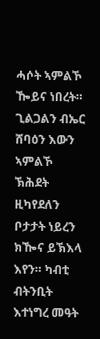ሓሶት ኣምልኾ ዀይና ነበረት። ጊልጋልን ብኤር ሸባዕን እውን ኣምልኾ ኽሕደት ዚካየደለን ቦታታት ነይረን ክዀና ይኽእላ እየን። ካብቲ ብትንቢት እተነግረ መዓት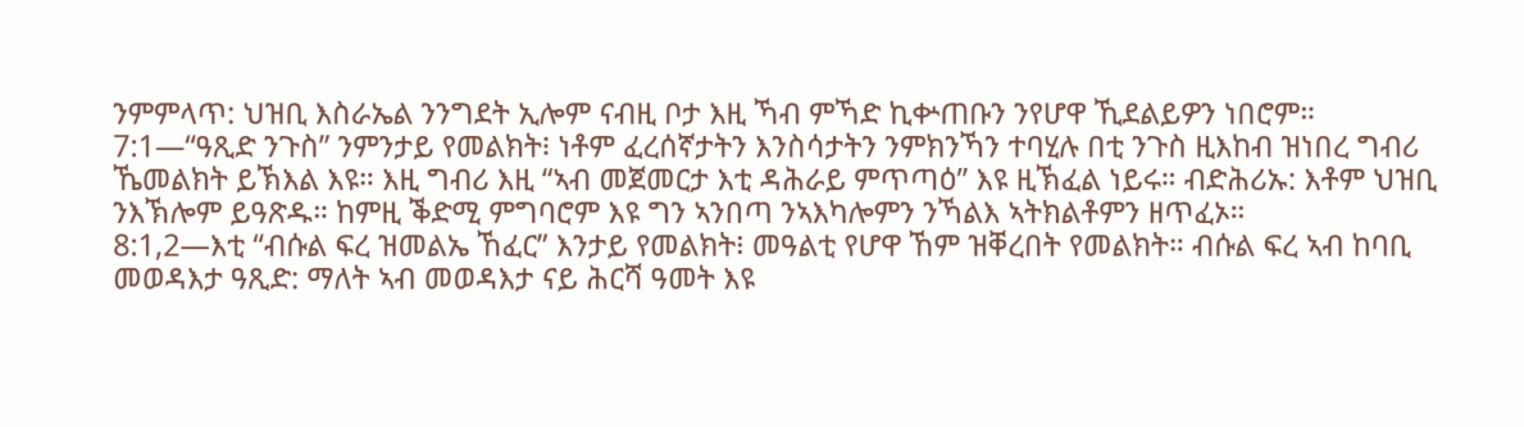ንምምላጥ: ህዝቢ እስራኤል ንንግደት ኢሎም ናብዚ ቦታ እዚ ኻብ ምኻድ ኪቍጠቡን ንየሆዋ ኺደልይዎን ነበሮም።
7:1—“ዓጺድ ንጉስ” ንምንታይ የመልክት፧ ነቶም ፈረሰኛታትን እንስሳታትን ንምክንኻን ተባሂሉ በቲ ንጉስ ዚእከብ ዝነበረ ግብሪ ኼመልክት ይኽእል እዩ። እዚ ግብሪ እዚ “ኣብ መጀመርታ እቲ ዳሕራይ ምጥጣዕ” እዩ ዚኽፈል ነይሩ። ብድሕሪኡ: እቶም ህዝቢ ንእኽሎም ይዓጽዱ። ከምዚ ቕድሚ ምግባሮም እዩ ግን ኣንበጣ ንኣእካሎምን ንኻልእ ኣትክልቶምን ዘጥፈኦ።
8:1,2—እቲ “ብሱል ፍረ ዝመልኤ ኸፈር” እንታይ የመልክት፧ መዓልቲ የሆዋ ኸም ዝቐረበት የመልክት። ብሱል ፍረ ኣብ ከባቢ መወዳእታ ዓጺድ: ማለት ኣብ መወዳእታ ናይ ሕርሻ ዓመት እዩ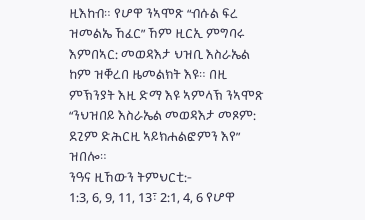ዚእከብ። የሆዋ ንኣሞጽ “ብሱል ፍረ ዝመልኤ ኸፈር” ኸም ዚርኢ ምግባሩ እምበኣር: መወዳእታ ህዝቢ እስራኤል ከም ዝቐረበ ዜመልክት እዩ። በዚ ምኽንያት እዚ ድማ እዩ ኣምላኽ ንኣሞጽ “ንህዝበይ እስራኤል መወዳእታ መጾም: ደጊም ድሕርዚ ኣይክሐልፎምን እየ” ዝበሎ።
ንዓና ዚኸውን ትምህርቲ:-
1:3, 6, 9, 11, 13፣ 2:1, 4, 6 የሆዋ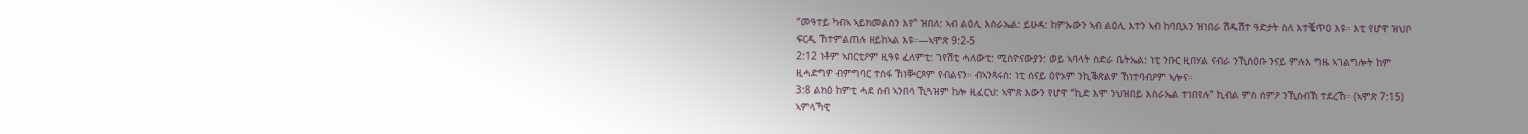“መዓተይ ካብኣ ኣይክመልስን እየ” ዝበለ: ኣብ ልዕሊ እስራኤል: ይሁዳ: ከምኡውን ኣብ ልዕሊ እተን ኣብ ከባቢአን ዝነበራ ሽዱሽተ ዓድታት ስለ እተቘጥዐ እዩ። እቲ የሆዋ ዝህቦ ፍርዲ ኸተምልጠሉ ዘይከኣል እዩ።—ኣሞጽ 9:2-5
2:12 ነቶም ኣበርቲዖም ዚዓዩ ፈለምቲ: ገየሽቲ ሓለውቲ: ሚስዮናውያን: ወይ ኣባላት ስድራ ቤትኤል: ነቲ ንቡር ዚበሃል ናብራ ንኺስዕቡ ንናይ ምሉእ ግዜ ኣገልግሎት ከም ዚሓድግዎ ብምግባር ተስፋ ኸነቝርጾም የብልናን። ብኣንጻሩስ: ነቲ ሰናይ ዕዮኦም ንኪቕጽልዎ ኸነተባብዖም ኣሎና።
3:8 ልክዕ ከምቲ ሓደ ሰብ ኣንበሳ ኺጓዝም ከሎ ዚፈርህ: ኣሞጽ እውን የሆዋ “ኪድ እሞ ንህዝበይ እስራኤል ተነበየሉ” ኪብል ምስ ሰምዖ ንኺሰብኽ ተደረኸ። (ኣሞጽ 7:15) ኣምላኻዊ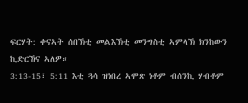ፍርሃት: ቀናኣት ሰበኽቲ መልእኽቲ መንግስቲ ኣምላኽ ክንከውን ኪድርኸና ኣለዎ።
3:13-15፣ 5:11 እቲ ጓሳ ዝነበረ ኣሞጽ ነቶም ብሰንኪ ሃብቶም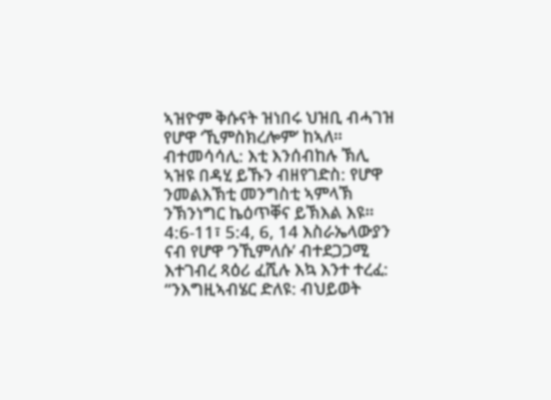ኣዝዮም ቅሱናት ዝነበሩ ህዝቢ ብሓገዝ የሆዋ ‘ኺምስክረሎም’ ከኣለ። ብተመሳሳሊ: እቲ እንሰብከሉ ኽሊ ኣዝዩ በዳሂ ይኹን ብዘየገድስ: የሆዋ ንመልእኽቲ መንግስቲ ኣምላኽ ንኽንነግር ኬዕጥቐና ይኽእል እዩ።
4:6-11፣ 5:4, 6, 14 እስራኤላውያን ናብ የሆዋ ‘ንኺምለሱ’ ብተደጋጋሚ እተገብረ ጻዕሪ ፈሺሉ እኳ እንተ ተረፈ: “ንእግዚኣብሄር ድለዩ: ብህይወት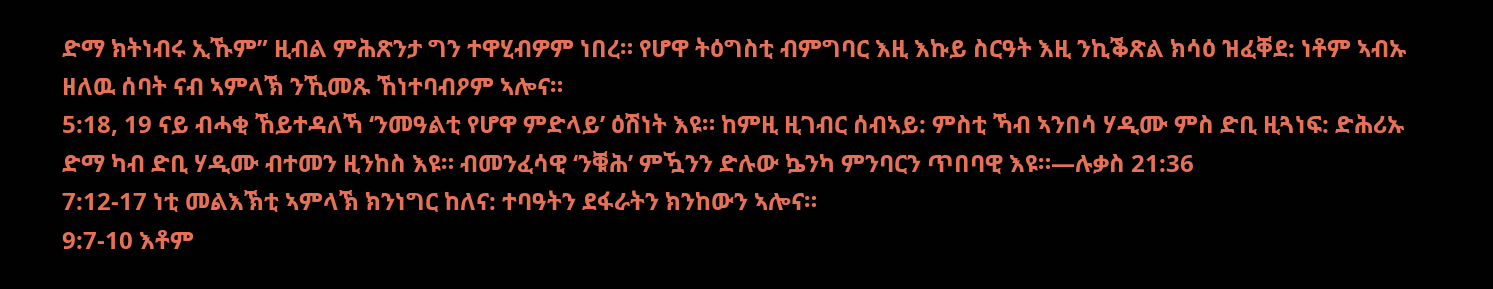ድማ ክትነብሩ ኢኹም” ዚብል ምሕጽንታ ግን ተዋሂብዎም ነበረ። የሆዋ ትዕግስቲ ብምግባር እዚ እኩይ ስርዓት እዚ ንኪቕጽል ክሳዕ ዝፈቐደ: ነቶም ኣብኡ ዘለዉ ሰባት ናብ ኣምላኽ ንኺመጹ ኸነተባብዖም ኣሎና።
5:18, 19 ናይ ብሓቂ ኸይተዳለኻ ‘ንመዓልቲ የሆዋ ምድላይ’ ዕሽነት እዩ። ከምዚ ዚገብር ሰብኣይ: ምስቲ ኻብ ኣንበሳ ሃዲሙ ምስ ድቢ ዚጓነፍ: ድሕሪኡ ድማ ካብ ድቢ ሃዲሙ ብተመን ዚንከስ እዩ። ብመንፈሳዊ ‘ንቑሕ’ ምዃንን ድሉው ኴንካ ምንባርን ጥበባዊ እዩ።—ሉቃስ 21:36
7:12-17 ነቲ መልእኽቲ ኣምላኽ ክንነግር ከለና: ተባዓትን ደፋራትን ክንከውን ኣሎና።
9:7-10 እቶም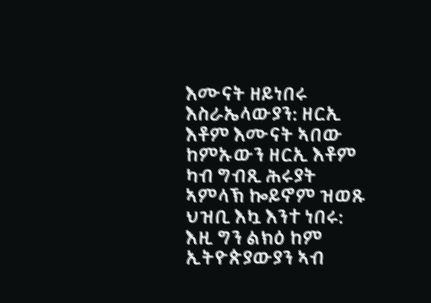እሙናት ዘይነበሩ እስራኤላውያን: ዘርኢ እቶም እሙናት ኣበው ከምኡውን ዘርኢ እቶም ካብ ግብጺ ሕሩያት ኣምላኽ ኰይኖም ዝወጹ ህዝቢ እኳ እንተ ነበሩ: እዚ ግን ልክዕ ከም ኢትዮጵያውያን ኣብ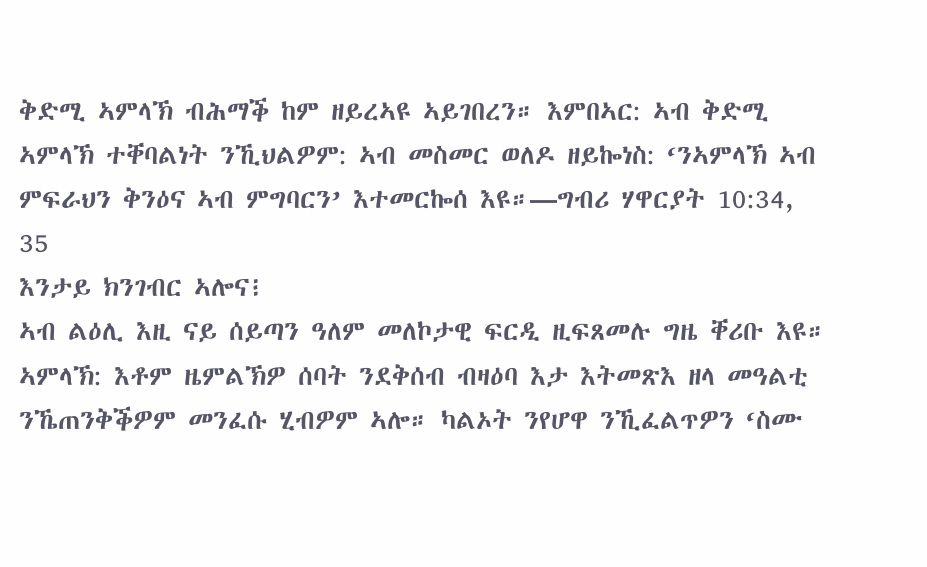ቅድሚ ኣምላኽ ብሕማቕ ከም ዘይረኣዩ ኣይገበረን። እምበኣር: ኣብ ቅድሚ ኣምላኽ ተቐባልነት ንኺህልዎም: ኣብ መስመር ወለዶ ዘይኰነስ: ‘ንኣምላኽ ኣብ ምፍራህን ቅንዕና ኣብ ምግባርን’ እተመርኰሰ እዩ።—ግብሪ ሃዋርያት 10:34, 35
እንታይ ክንገብር ኣሎና፧
ኣብ ልዕሊ እዚ ናይ ሰይጣን ዓለም መለኮታዊ ፍርዲ ዚፍጸመሉ ግዜ ቐሪቡ እዩ። ኣምላኽ: እቶም ዜምልኽዎ ሰባት ንደቅሰብ ብዛዕባ እታ እትመጽእ ዘላ መዓልቲ ንኼጠንቅቕዎም መንፈሱ ሂብዎም ኣሎ። ካልኦት ንየሆዋ ንኺፈልጥዎን ‘ስሙ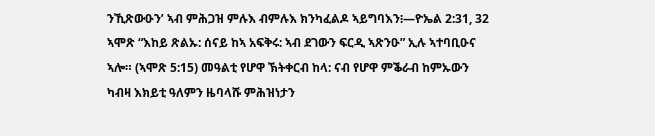ንኺጽውዑን’ ኣብ ምሕጋዝ ምሉእ ብምሉእ ክንካፈልዶ ኣይግባእን፧—ዮኤል 2:31, 32
ኣሞጽ “እከይ ጽልኡ: ሰናይ ከኣ አፍቅሩ: ኣብ ደገውን ፍርዲ ኣጽንዑ” ኢሉ ኣተባቢዑና ኣሎ። (ኣሞጽ 5:15) መዓልቲ የሆዋ ኽትቀርብ ከላ: ናብ የሆዋ ምቕራብ ከምኡውን ካብዛ እክይቲ ዓለምን ዜባላሹ ምሕዝነታን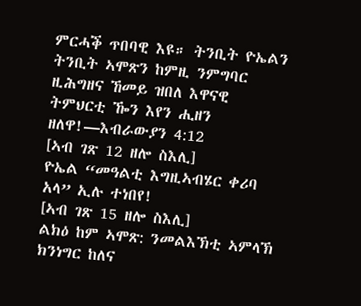ምርሓቕ ጥበባዊ እዩ። ትንቢት ዮኤልን ትንቢት ኣሞጽን ከምዚ ንምግባር ዚሕግዘና ኸመይ ዝበለ እዋናዊ ትምህርቲ ዀን እየን ሒዘን ዘለዋ!—እብራውያን 4:12
[ኣብ ገጽ 12 ዘሎ ስእሊ]
ዮኤል “መዓልቲ እግዚኣብሄር ቀሪባ አላ” ኢሉ ተነበየ!
[ኣብ ገጽ 15 ዘሎ ስእሊ]
ልክዕ ከም ኣሞጽ: ንመልእኽቲ ኣምላኽ ክንነግር ከለና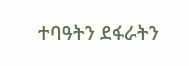ተባዓትን ደፋራትን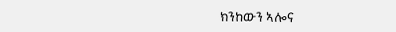ክንከውን ኣሎና